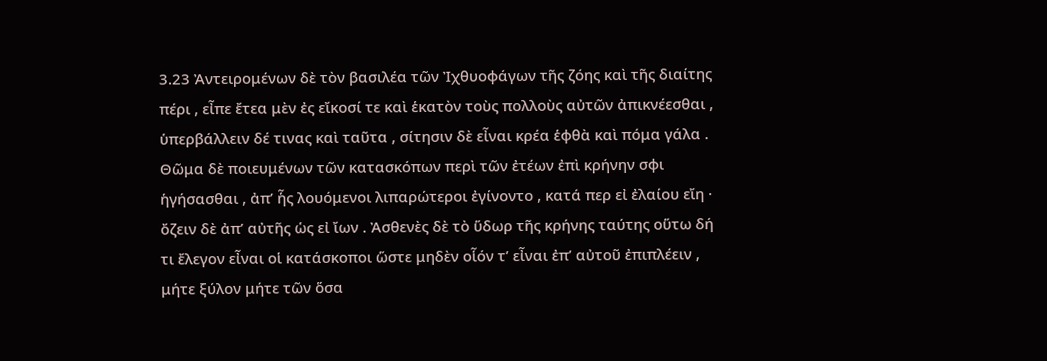3.23 Ἀντειρομένων δὲ τὸν βασιλέα τῶν Ἰχθυοφάγων τῆς ζόης καὶ τῆς διαίτης πέρι , εἶπε ἔτεα μὲν ἐς εἴκοσί τε καὶ ἑκατὸν τοὺς πολλοὺς αὐτῶν ἀπικνέεσθαι , ὑπερβάλλειν δέ τινας καὶ ταῦτα , σίτησιν δὲ εἶναι κρέα ἑφθὰ καὶ πόμα γάλα . Θῶμα δὲ ποιευμένων τῶν κατασκόπων περὶ τῶν ἐτέων ἐπὶ κρήνην σφι ἡγήσασθαι , ἀπ’ ἧς λουόμενοι λιπαρώτεροι ἐγίνοντο , κατά περ εἰ ἐλαίου εἴη · ὄζειν δὲ ἀπ’ αὐτῆς ὡς εἰ ἴων . Ἀσθενὲς δὲ τὸ ὕδωρ τῆς κρήνης ταύτης οὕτω δή τι ἔλεγον εἶναι οἱ κατάσκοποι ὥστε μηδὲν οἷόν τ’ εἶναι ἐπ’ αὐτοῦ ἐπιπλέειν , μήτε ξύλον μήτε τῶν ὅσα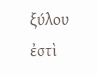ξύλου ἐστὶ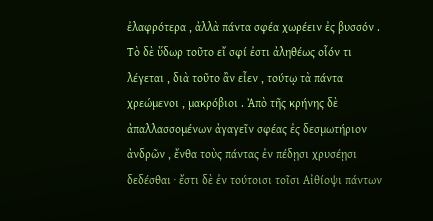ἐλαφρότερα , ἀλλὰ πάντα σφέα χωρέειν ἐς βυσσόν . Τὸ δὲ ὕδωρ τοῦτο εἴ σφί ἐστι ἀληθέως οἷόν τι λέγεται , διὰ τοῦτο ἂν εἶεν , τούτῳ τὰ πάντα χρεώμενοι , μακρόβιοι . Ἀπὸ τῆς κρήνης δὲ ἀπαλλασσομένων ἀγαγεῖν σφέας ἐς δεσμωτήριον ἀνδρῶν , ἔνθα τοὺς πάντας ἐν πέδῃσι χρυσέῃσι δεδέσθαι · ἔστι δὲ ἐν τούτοισι τοῖσι Αἰθίοψι πάντων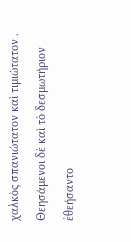χαλκὸς σπανιώτατον καὶ τιμιώτατον . Θεησάμενοι δὲ καὶ τὸ δεσμωτήριον ἐθεήσαντο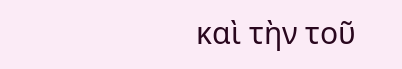καὶ τὴν τοῦ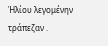Ἡλίου λεγομένην τράπεζαν .